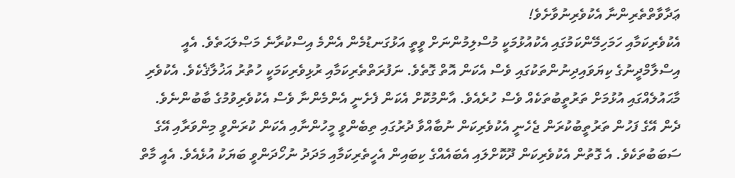ޢަދާވާތްތެރިންނާ އެކުވެރިނުވާށެވެ!
އެކުވެރިކަމާއި ހަމަހިމޭންކަމުގައި އެކުއުޅުމަކީ މުސްލިމުންނަށް ވީތީ އަޅުގަނޑުމެން އެންމެ އިސްކުރާނެ މަޞްލަޙަތެވެ. އެއީ އިސްލާމްދީނުގެ ކިޔަވައިދިނުންތަކުގައި ވެސް އެކަން އޮތް ގޮތެވެ. ނަފުރަތްތެރިކަމާއި ރުޅިވެރިކަމަކީ ހުތުރު އަޚުލާޤެކެވެ. އެކުވެރި މާޙައުލެއްގައި އުޅުމަށް ތަރުތީބުތަކެއް ވެސް ހުރެއެވެ. އާންމުކޮށް އެކަން ފެށެނީ އެންމެންނާ ވެސް އެކުވެރިވުމުގެ ބާބުންނެވެ. ދެން އޭގެ ފަހުން ތަރުތީބުކުރަން ޖެހެނީ އެކުވެރިކަން ނުބާއްވާ ދުރުގައި ތިބެންވީ މީހުންނާއި އެކަން ކުރަންވީ މިންވަރާއި އޭގެ ސަބަބުތަކެވެ. އެ ގޮތުން އެކުވެރިކަން ދޫކޮށްލައި އެބައެއްގެ ކިބައިން އެހީތެރިކަމާއި މަދަދު ނުހޯދަންވީ ބަޔަކު އުޅެއެވެ. އެއީ މާތް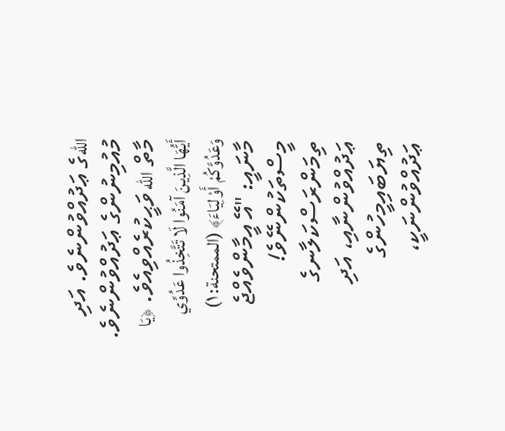اللهގެ ޢަދުއްވުންނެވެ. އަދި މުއުމިނުންގެ ޢަދުއްވުންނެވެ. މާތް الله ވަޙީކުރެއްވިއެވެ. ﴿يَا أَيُّهَا الَّذِينَ آمَنُوا لَا تَتَّخِذُوا عَدُوِّي وَعَدُوَّكُمْ أَوْلِيَاءَ﴾ (الممتحنة: ١) މާނައީ: "އޭ އީމާންވެއްޖެ މީސްތަކުންނޭވެ! ތިމަންރަސްކަލާނގެ ޢަދުއްވުންނާއި، އަދި ތިޔަބައިމީހުންގެ ޢަދުއްވުންނަކީ،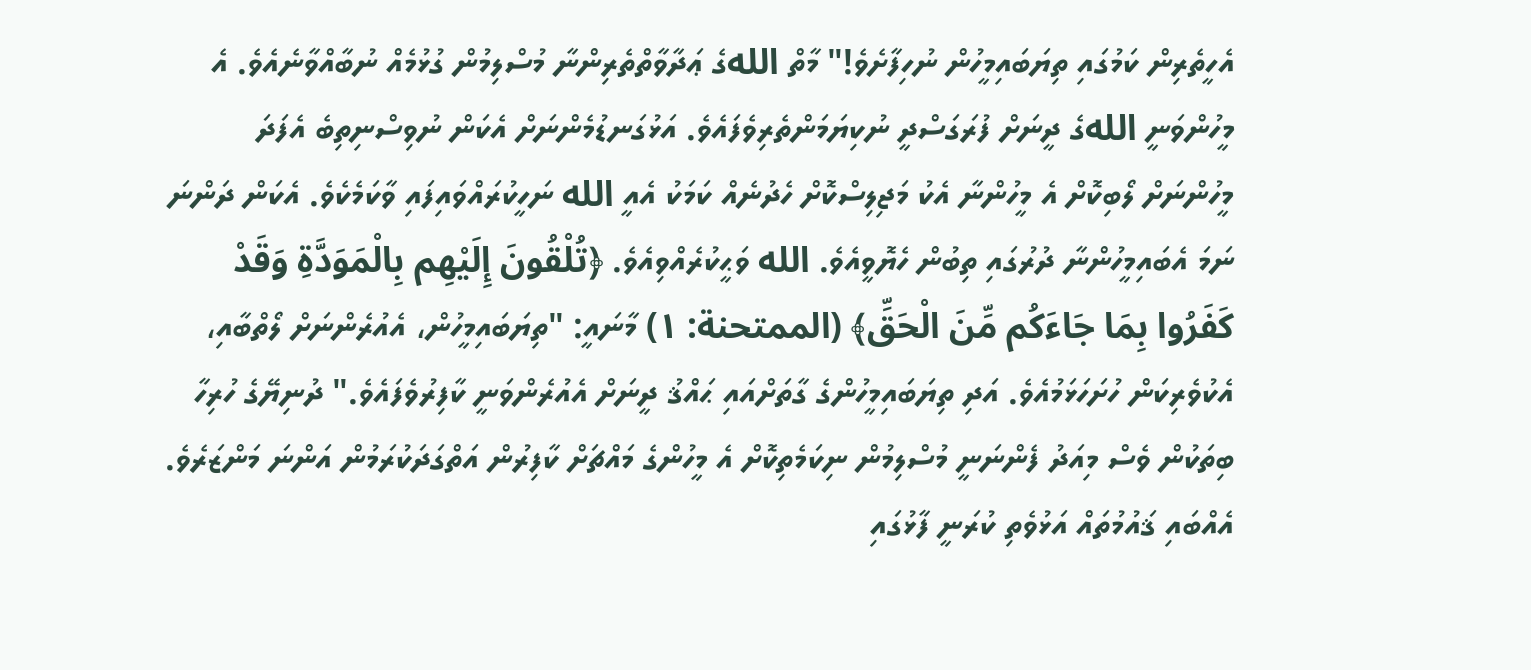އެހީތެރިން ކަމުގައި ތިޔަބައިމީހުން ނުހިފާށެވެ!" މާތް اللهގެ ޢަދާވާތްތެރިންނާ މުސްލިމުން ގުޅުމެއް ނުބާއްވާނެއެވެ. އެ މީހުންވަނީ اللهގެ ދީނަށް ފުރަގަސްދީ ނުކިޔަމަންތެރިވެފައެވެ. އަޅުގަނޑުމެންނަށް އެކަން ނުވިސްނިތިބެ އެފަދަ މީހުންނަށް ލޯބިކޮށް އެ މީހުންނާ އެކު މަޖިލިސްކޮށް ހެދުނެއް ކަމަކު އެއީ الله ނަހީކުރައްވައިފައި ވާކަމެކެވެ. އެކަން ދަންނަ ނަމަ އެބައިމީހުންނާ ދުރުގައި ތިބުން ހެޔޮވީއެވެ. الله ވަޙީކުރެއްވިއެވެ. ﴿تُلْقُونَ إِلَيْهِم بِالْمَوَدَّةِ وَقَدْ كَفَرُوا بِمَا جَاءَكُم مِّنَ الْحَقِّ﴾ (الممتحنة: ١) މާނައީ: "ތިޔަބައިމީހުން، އެއުރެންނަށް ލޯތްބާއި، އެކުވެރިކަން ހުށަހަޅަމުއެވެ. އަދި ތިޔަބައިމީހުންގެ ގާތަށްއައި ޙައްޤު ދީނަށް އެއުރެންވަނީ ކާފިރުވެފައެވެ." ދުނިޔޭގެ ހުރިހާ ބިތަކުން ވެސް މިއަދު ފެންނަނީ މުސްލިމުން ނިކަމެތިކޮށް އެ މީހުންގެ މައްޗަށް ކާފިރުން އަތްގަދަކުރަމުން އަންނަ މަންޒަރެވެ. އެއްބައި ޤައުމުތައް އަޅުވެތި ކުރަނީ ފާޅުގައި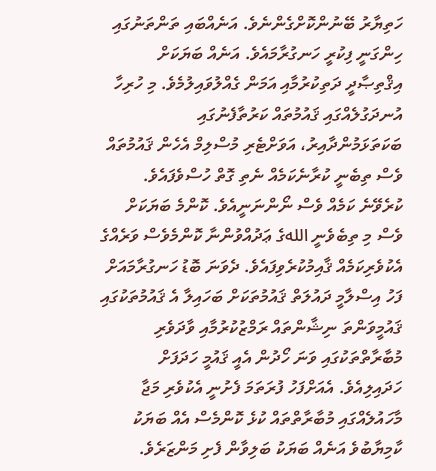ހަތިޔާރު ބޭނުންކޮށްގެންނެވެ. އަނެއްބައި ތަންތަނުގައި ހިންގަނީ ފިކުރީ ހަނގުރާމައެވެ. އަނެއް ބަޔަކަށް އިޤްތިޞާދީ ދަތިކުރުމާއި އަމަން ގެއްލުވައިލުމެވެ. މި ހުރިހާ އުނދަގުލެއްގައި ޤައުމުތައް ކަރުތާފެނުގައި ބަކަތަޅަމުންދާއިރު، އަވަށްޓެރި މުސްލިމް އެހެން ޤައުމުތައް ވެސް ތިބެނީ ކުރާނެކަމެއް ނެތި ގޮތް ހުސްވެފައެވެ. ކުރެވޭނެ ކަމެއް ވެސް ނޯންނަނީއެވެ. ކޮންމެ ބަޔަކަށް ވެސް މި ތިބެވެނީ اللهގެ ޢަދުއްވުންނާ ކޮންމެވެސް ވަރެއްގެ އެކުވެރިކަމެއް ޤާއިމުކުރެވިފައެވެ. ދެވަނަ ބޮޑު ހަނގުރާމައަށް ފަހު އިސްލާމީ ދައުލަތް ޤައުމުތަކަށް ބަހައިލާ އެ ޤައުމުތަކުގައި ޤައުމީވަންތަ ނިޝާންތައް ރަމްޒުކުރުމާއި ވާދަވެރި މުބާރާތްތަކުގައި ވަނަ ހޯދުން އެއީ ޤައުމީ ހަދަފަށް ހަދައިލިއެވެ. އެއަށްފަހު ފުރަތަމަ ފެށުނީ އެކުވެރި މަޖާ މާހައުލެއްގައި މުބާރާތްތައް ކުޅެ ކޮންމެސް އެއް ބަޔަކު ކާމިޔާބުވެ އަނެއް ބަޔަކު ބަލިވާން ފެށި މަންޒަރެވެ.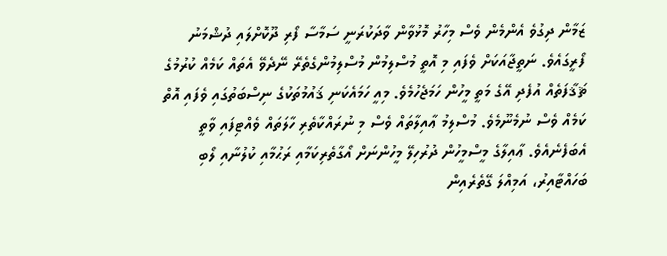ޒަމާން ދިގުވެ އެންމެން ވެސް މިހާރު މޮޅުވާން ވާދަކުރަނީ ސަމާސާ ފޯރި ދޫކޮށްލައި ދުޝްމަނު ފޯރީގައެވެ. ނަތީޖާއަކަށް ވެފައި މި އޮތީ މުސްލިމުން މުސްލިމުންގެތެރޭ ނޭދެވޭ އެތައް ކަމެއް ކުރުމުގެ ޘަޤާފަތެއް އުފެދި އޭގެ މަތީ މީހުން ހަމަޖެހުމެވެ. މިއީ ހަމައެކަނި ޤައުމުތަކުގެ ނިސްބަތުގައި ވެފައި އޮތް ކަމެއް ވެސް ނުމެނޫމެވެ. މުސްލިމު ޢާއިލާތައް ވެސް މި ނުރައްކާތެރި ހާލަތައް ވެއްޓިފައި ވާތީ އެބަފެނެއެވެ. ޢާއިލާގެ މީސްމީހުން ދުރުހިލޭ މީހުންނަށް އޯގާތެރިކަމާއި ރަޙުމާއި ކުލުނާއި ލޯބި ބަހައްޓާއިރު، އަމިއްލަ ގޭތެރެއިން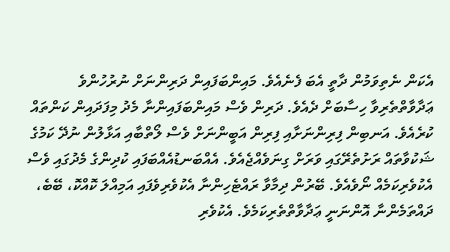އެކަން ނެތިވަމުން ދާތީ އެބަ ފެނެއެވެ. މައިންބަފައިން ދަރިންނަށް ނުރުހުންވެ ޢަދާވާތްތެރިވާ ހިސާބަށް ދެއެވެ. ދަރިން ވެސް މައިންބަފައިންނާ މެދު މިފަދައިން ކަންތައް ކުރެއެވެ. އަނބިން ފިރިންނަށާއި ފިރިން އަބީންނަށް ވެސް ލޯތްބާއި އަޅާލުން ނުދޭ ކަމުގެ ޝަކުވާތައް ރަށުތެރޭގައި ވަރަށް ގިނަވެއްޖެއެވެ. އެއްބަނޑުއެއްބަފައި ކުދިންގެ މެދުގައި ވެސް އެކުވެރިކަމެއް ނޯވެއެވެ. ބޭރުން ދިމާވާ ރައްޓެހިންނާ އެކުވެރިވެފައި އަމިއްލަ ކޮއްކޮ، ބޭބެ، ދައްތަމެންނާ އޮންނަނީ ޢަދާވާތްތެރިކަމެވެ. އެކުވެރި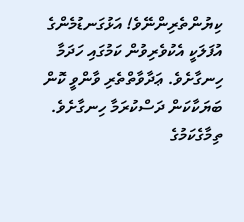ކިޔުންތެރިންނޭވެ! އަޅުގަނޑުމެންގެ އުފަލަކީ އެކުވެރިވުން ކަމުގައި ހަދަމާ ހިނގާށެވެ. ޢަދާވާތްތެރި ވާންވީ ކޮން ބަޔަކާކަން ދަސްކުރަމާ ހިނގާށެވެ. ތިމާގެކަމުގެ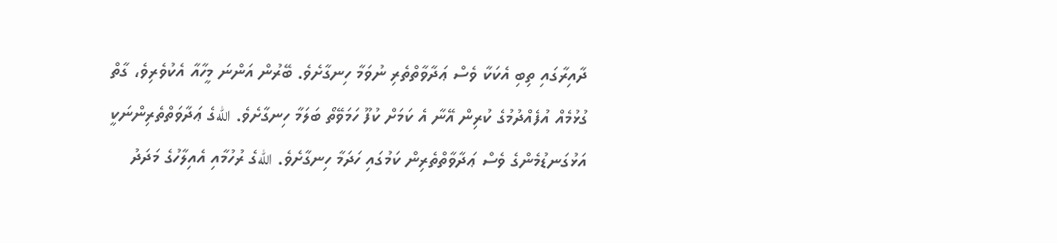ދާއިރާގައި ތިބި އެކަކާ ވެސް ޢަދާވާތްތެރި ނުވަމާ ހިނގާށެވެ. ބޭރުން އަންނަ މީހާއާ އެކުވެރިވެ، ގާތް ގުޅުމެއް އުފެއްދުމުގެ ކުރިން އޭނާ އެ ކަމަށް ކުފޫ ހަމަވޭތޯ ބަލަމާ ހިނގާށެވެ. اللهގެ ޢަދާވަތްތެރިންނަކީ އަޅުގަނޑުމެންގެ ވެސް ޢަދާވާތްތެރިން ކަމުގައި ހަދަމާ ހިނގާށެވެ. اللهގެ ރުހުމާއި އެއިލާހުގެ މަދަދު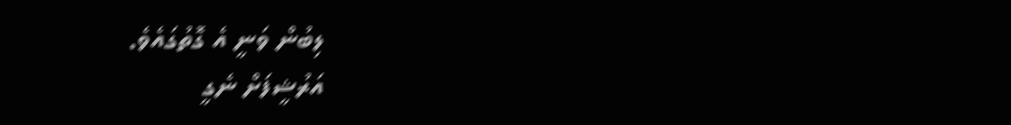ލިބުން ވަނީ އެ ގޮތުގައެވެ.
އަރުޝީފަށް ނެގީ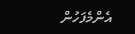އެންމެފަހުން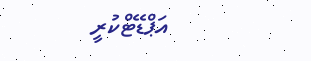އަޕްޑޭޓްކުރީ